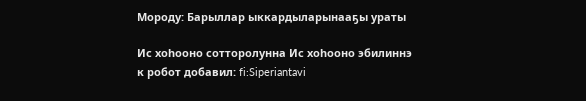Мороду: Барыллар ыккардыларынааҕы ураты

Ис хоһооно сотторолунна Ис хоһооно эбилиннэ
к робот добавил: fi:Siperiantavi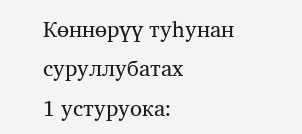Көннөрүү туһунан суруллубатах
1 устуруока: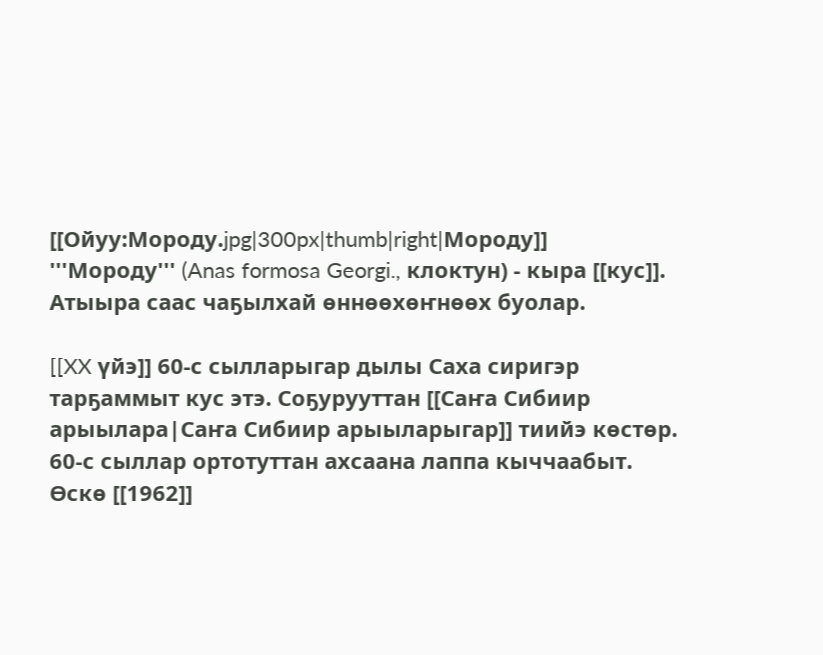[[Ойуу:Мороду.jpg|300px|thumb|right|Мороду]]
'''Мороду''' (Anas formosa Georgi., клоктун) - кыра [[кус]]. Атыыра саас чаҕылхай өннөөхөҥнөөх буолар.

[[XX үйэ]] 60-с сылларыгар дылы Саха сиригэр тарҕаммыт кус этэ. Соҕурууттан [[Саҥа Сибиир арыылара|Саҥа Сибиир арыыларыгар]] тиийэ көстөр. 60-с сыллар ортотуттан ахсаана лаппа кыччаабыт. Өскө [[1962]]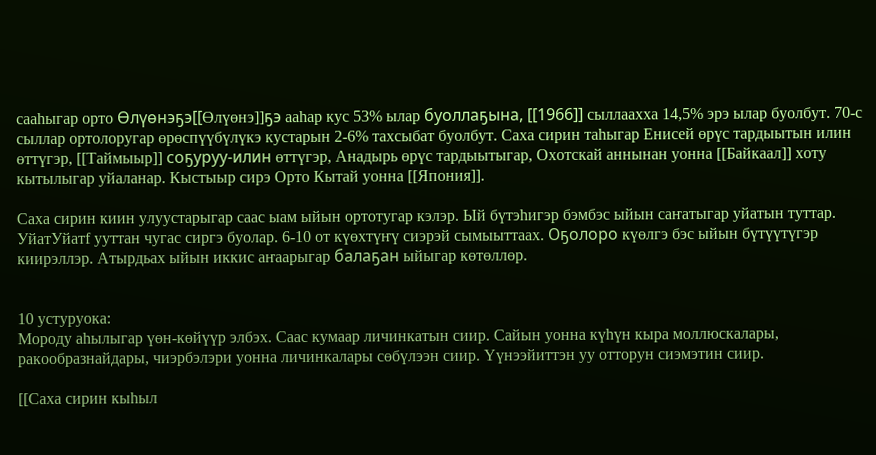сааһыгар орто Өлүөнэҕэ[[Өлүөнэ]]ҕэ ааһар кус 53% ылар буоллаҕына, [[1966]] сыллаахха 14,5% эрэ ылар буолбут. 70-с сыллар ортолоругар өрөспүүбүлүкэ кустарын 2-6% тахсыбат буолбут. Саха сирин таһыгар Енисей өрүс тардыытын илин өттүгэр, [[Таймыыр]] соҕуруу-илин өттүгэр, Анадырь өрүс тардыытыгар, Охотскай аннынан уонна [[Байкаал]] хоту кытылыгар уйаланар. Кыстыыр сирэ Орто Кытай уонна [[Япония]].

Саха сирин киин улуустарыгар саас ыам ыйын ортотугар кэлэр. Ый бүтэһигэр бэмбэc ыйын саҥатыгар уйатын туттар. УйатУйатf ууттан чугас сиргэ буолар. 6-10 от күөхтүҥү сиэрэй сымыыттаах. Оҕолоро күөлгэ бэс ыйын бүтүүтүгэр киирэллэр. Атырдьах ыйын иккис аҥаарыгар балаҕан ыйыгар көтөллөр.


10 устуруока:
Мороду аһылыгар үөн-көйүүр элбэх. Саас кумаар личинкатын сиир. Сайын уонна күһүн кыра моллюскалары, ракообразнайдары, чиэрбэлэри уонна личинкалары сөбүлээн сиир. Үүнээйиттэн уу отторун сиэмэтин сиир.

[[Саха сирин кыһыл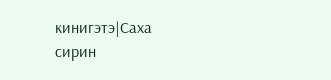кинигэтэ|Саха сирин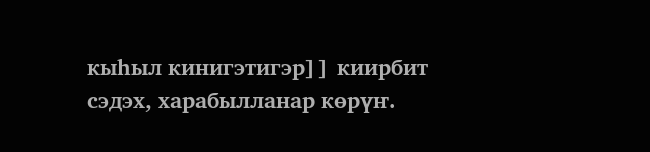кыһыл кинигэтигэр]] киирбит сэдэх, харабылланар көрүҥ.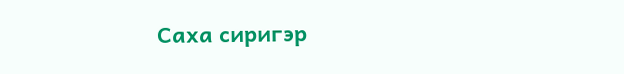Саха сиригэр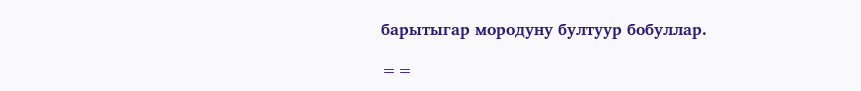барытыгар мородуну бултуур бобуллар.

==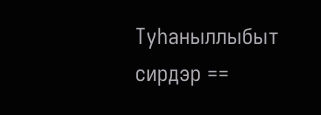Туһаныллыбыт сирдэр ==